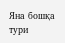Яна бошқа тури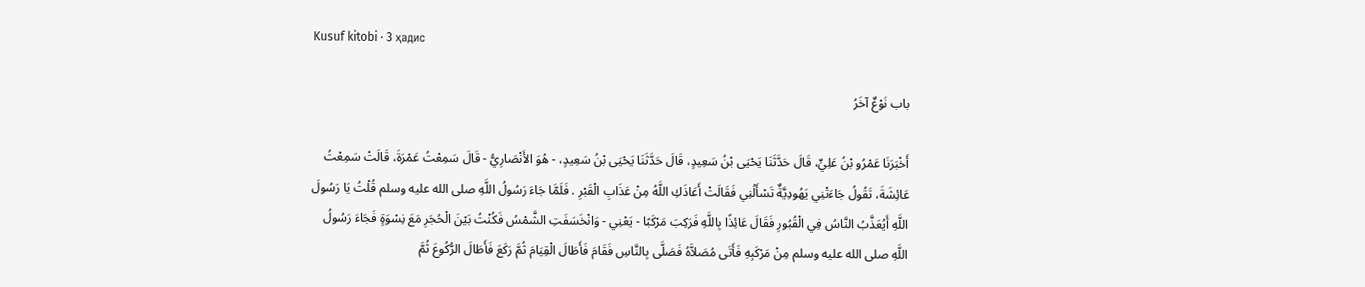Kusuf kitobi · 3 ҳадис

باب نَوْعٌ آخَرُ

أَخْبَرَنَا عَمْرُو بْنُ عَلِيٍّ، قَالَ حَدَّثَنَا يَحْيَى بْنُ سَعِيدٍ، قَالَ حَدَّثَنَا يَحْيَى بْنُ سَعِيدٍ، - هُوَ الأَنْصَارِيُّ - قَالَ سَمِعْتُ عَمْرَةَ، قَالَتْ سَمِعْتُ عَائِشَةَ، تَقُولُ جَاءَتْنِي يَهُودِيَّةٌ تَسْأَلُنِي فَقَالَتْ أَعَاذَكِ اللَّهُ مِنْ عَذَابِ الْقَبْرِ . فَلَمَّا جَاءَ رَسُولُ اللَّهِ صلى الله عليه وسلم قُلْتُ يَا رَسُولَ اللَّهِ أَيُعَذَّبُ النَّاسُ فِي الْقُبُورِ فَقَالَ عَائِذًا بِاللَّهِ فَرَكِبَ مَرْكَبًا - يَعْنِي - وَانْخَسَفَتِ الشَّمْسُ فَكُنْتُ بَيْنَ الْحُجَرِ مَعَ نِسْوَةٍ فَجَاءَ رَسُولُ اللَّهِ صلى الله عليه وسلم مِنْ مَرْكَبِهِ فَأَتَى مُصَلاَّهُ فَصَلَّى بِالنَّاسِ فَقَامَ فَأَطَالَ الْقِيَامَ ثُمَّ رَكَعَ فَأَطَالَ الرُّكُوعَ ثُمَّ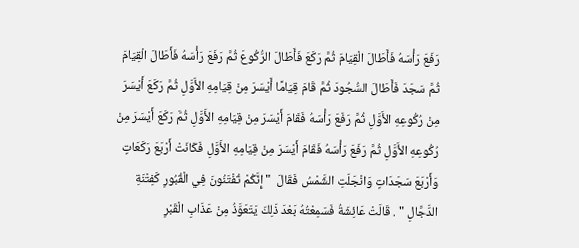رَفَعَ رَأْسَهُ فَأَطَالَ الْقِيَامَ ثُمَّ رَكَعَ فَأَطَالَ الرُّكُوعَ ثُمَّ رَفَعَ رَأْسَهُ فَأَطَالَ الْقِيَامَ ثُمَّ سَجَدَ فَأَطَالَ السُّجُودَ ثُمَّ قَامَ قِيَامًا أَيْسَرَ مِنْ قِيَامِهِ الأَوَّلِ ثُمَّ رَكَعَ أَيْسَرَ مِنْ رُكُوعِهِ الأَوَّلِ ثُمَّ رَفَعَ رَأْسَهُ فَقَامَ أَيْسَرَ مِنْ قِيَامِهِ الأَوَّلِ ثُمَّ رَكَعَ أَيْسَرَ مِنْ رُكُوعِهِ الأَوَّلِ ثُمَّ رَفَعَ رَأْسَهُ فَقَامَ أَيْسَرَ مِنْ قِيَامِهِ الأَوَّلِ فَكَانَتْ أَرْبَعَ رَكَعَاتٍ وَأَرْبَعَ سَجَدَاتٍ وَانْجَلَتِ الشَّمْسُ فَقَالَ  " إِنَّكُمْ تُفْتَنُونَ فِي الْقُبُورِ كَفِتْنَةِ الدَّجَّالِ " . قَالَتْ عَائِشَةُ فَسَمِعْتُهُ بَعْدَ ذَلِكَ يَتَعَوَّذُ مِنْ عَذَابِ الْقَبْرِ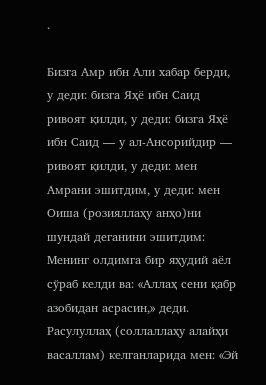.

Бизга Амр ибн Али хабар берди, у деди: бизга Яҳё ибн Саид ривоят қилди, у деди: бизга Яҳё ибн Саид — у ал-Ансорийдир — ривоят қилди, у деди: мен Амрани эшитдим, у деди: мен Оиша (розияллаҳу анҳо)ни шундай деганини эшитдим: Менинг олдимга бир яҳудий аёл сўраб келди ва: «Аллаҳ сени қабр азобидан асрасин,» деди. Расулуллаҳ (соллаллаҳу алайҳи васаллам) келганларида мен: «Эй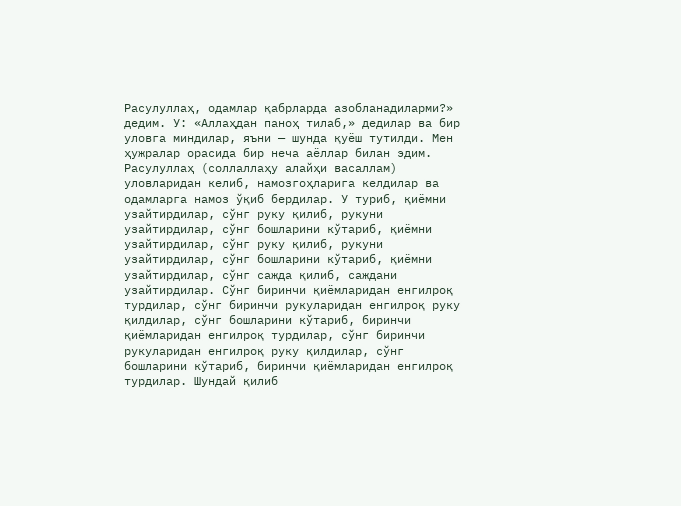Расулуллаҳ, одамлар қабрларда азобланадиларми?» дедим. У: «Аллаҳдан паноҳ тилаб,» дедилар ва бир уловга миндилар, яъни — шунда қуёш тутилди. Мен ҳужралар орасида бир неча аёллар билан эдим. Расулуллаҳ (соллаллаҳу алайҳи васаллам) уловларидан келиб, намозгоҳларига келдилар ва одамларга намоз ўқиб бердилар. У туриб, қиёмни узайтирдилар, сўнг руку қилиб, рукуни узайтирдилар, сўнг бошларини кўтариб, қиёмни узайтирдилар, сўнг руку қилиб, рукуни узайтирдилар, сўнг бошларини кўтариб, қиёмни узайтирдилар, сўнг сажда қилиб, саждани узайтирдилар. Сўнг биринчи қиёмларидан енгилроқ турдилар, сўнг биринчи рукуларидан енгилроқ руку қилдилар, сўнг бошларини кўтариб, биринчи қиёмларидан енгилроқ турдилар, сўнг биринчи рукуларидан енгилроқ руку қилдилар, сўнг бошларини кўтариб, биринчи қиёмларидан енгилроқ турдилар. Шундай қилиб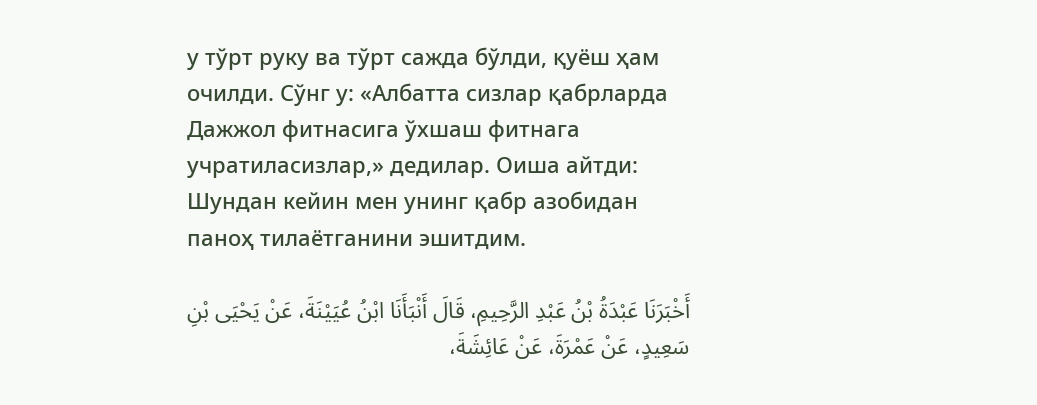у тўрт руку ва тўрт сажда бўлди, қуёш ҳам очилди. Сўнг у: «Албатта сизлар қабрларда Дажжол фитнасига ўхшаш фитнага учратиласизлар,» дедилар. Оиша айтди: Шундан кейин мен унинг қабр азобидан паноҳ тилаётганини эшитдим.

أَخْبَرَنَا عَبْدَةُ بْنُ عَبْدِ الرَّحِيمِ، قَالَ أَنْبَأَنَا ابْنُ عُيَيْنَةَ، عَنْ يَحْيَى بْنِ سَعِيدٍ، عَنْ عَمْرَةَ، عَنْ عَائِشَةَ،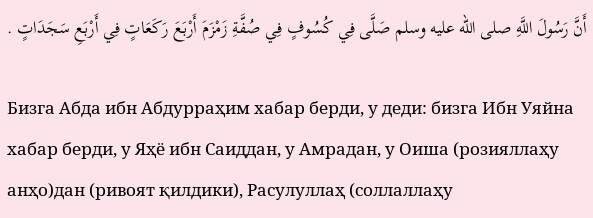أَنَّ رَسُولَ اللَّهِ صلى الله عليه وسلم صَلَّى فِي كُسُوفٍ فِي صُفَّةِ زَمْزَمَ أَرْبَعَ رَكَعَاتٍ فِي أَرْبَعِ سَجَدَاتٍ .

Бизга Абда ибн Абдурраҳим хабар берди, у деди: бизга Ибн Уяйна хабар берди, у Яҳё ибн Саиддан, у Амрадан, у Оиша (розияллаҳу анҳо)дан (ривоят қилдики), Расулуллаҳ (соллаллаҳу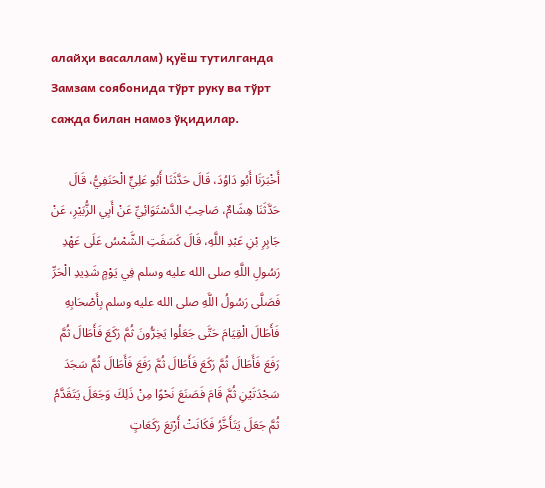алайҳи васаллам) қуёш тутилганда Замзам соябонида тўрт руку ва тўрт сажда билан намоз ўқидилар.

أَخْبَرَنَا أَبُو دَاوُدَ، قَالَ حَدَّثَنَا أَبُو عَلِيٍّ الْحَنَفِيُّ، قَالَ حَدَّثَنَا هِشَامٌ، صَاحِبُ الدَّسْتَوَائِيِّ عَنْ أَبِي الزُّبَيْرِ، عَنْ جَابِرِ بْنِ عَبْدِ اللَّهِ، قَالَ كَسَفَتِ الشَّمْسُ عَلَى عَهْدِ رَسُولِ اللَّهِ صلى الله عليه وسلم فِي يَوْمٍ شَدِيدِ الْحَرِّ فَصَلَّى رَسُولُ اللَّهِ صلى الله عليه وسلم بِأَصْحَابِهِ فَأَطَالَ الْقِيَامَ حَتَّى جَعَلُوا يَخِرُّونَ ثُمَّ رَكَعَ فَأَطَالَ ثُمَّ رَفَعَ فَأَطَالَ ثُمَّ رَكَعَ فَأَطَالَ ثُمَّ رَفَعَ فَأَطَالَ ثُمَّ سَجَدَ سَجْدَتَيْنِ ثُمَّ قَامَ فَصَنَعَ نَحْوًا مِنْ ذَلِكَ وَجَعَلَ يَتَقَدَّمُ ثُمَّ جَعَلَ يَتَأَخَّرُ فَكَانَتْ أَرْبَعَ رَكَعَاتٍ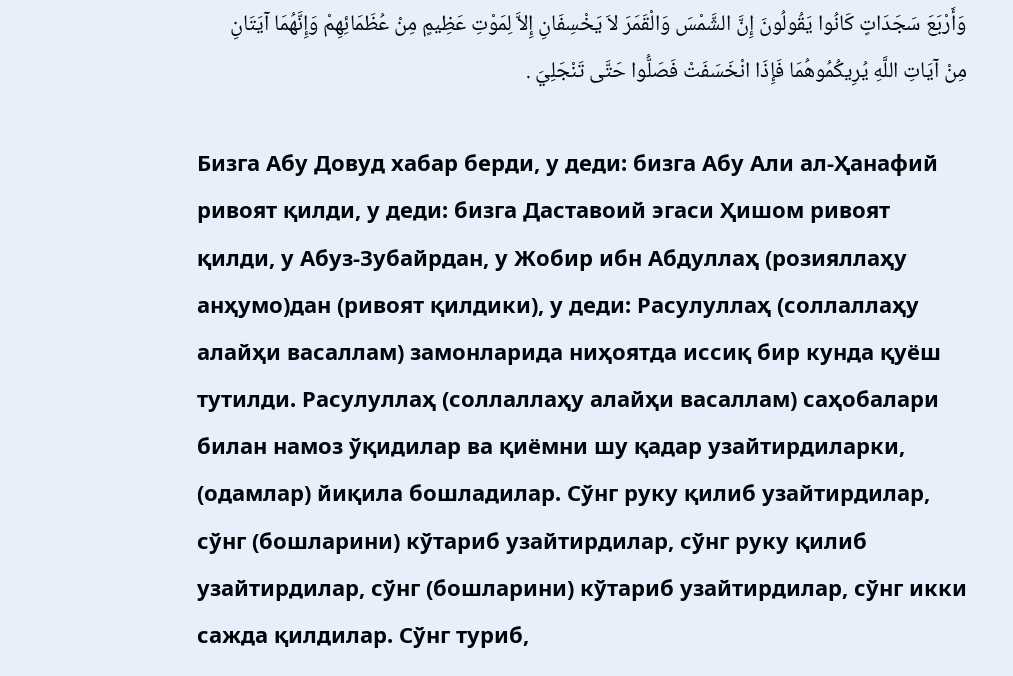وَأَرْبَعَ سَجَدَاتٍ كَانُوا يَقُولُونَ إِنَّ الشَّمْسَ وَالْقَمَرَ لاَ يَخْسِفَانِ إِلاَّ لِمَوْتِ عَظِيمٍ مِنْ عُظَمَائِهِمْ وَإِنَّهُمَا آيَتَانِ مِنْ آيَاتِ اللَّهِ يُرِيكُمُوهُمَا فَإِذَا انْخَسَفَتْ فَصَلُّوا حَتَّى تَنْجَلِيَ .

Бизга Абу Довуд хабар берди, у деди: бизга Абу Али ал-Ҳанафий ривоят қилди, у деди: бизга Даставоий эгаси Ҳишом ривоят қилди, у Абуз-Зубайрдан, у Жобир ибн Абдуллаҳ (розияллаҳу анҳумо)дан (ривоят қилдики), у деди: Расулуллаҳ (соллаллаҳу алайҳи васаллам) замонларида ниҳоятда иссиқ бир кунда қуёш тутилди. Расулуллаҳ (соллаллаҳу алайҳи васаллам) саҳобалари билан намоз ўқидилар ва қиёмни шу қадар узайтирдиларки, (одамлар) йиқила бошладилар. Сўнг руку қилиб узайтирдилар, сўнг (бошларини) кўтариб узайтирдилар, сўнг руку қилиб узайтирдилар, сўнг (бошларини) кўтариб узайтирдилар, сўнг икки сажда қилдилар. Сўнг туриб,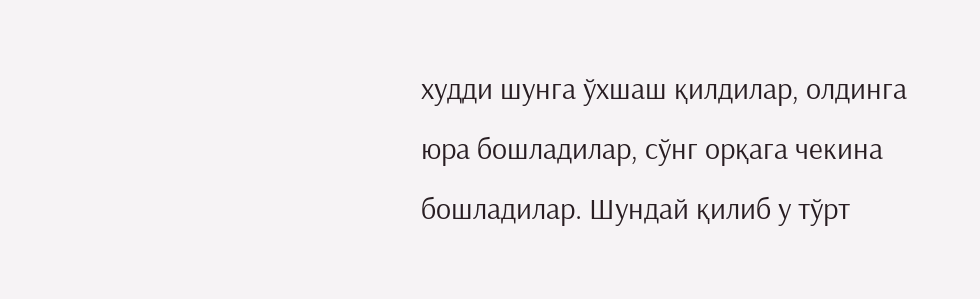худди шунга ўхшаш қилдилар, олдинга юра бошладилар, сўнг орқага чекина бошладилар. Шундай қилиб у тўрт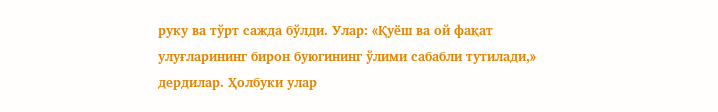руку ва тўрт сажда бўлди. Улар: «Қуёш ва ой фақат улуғларининг бирон буюгининг ўлими сабабли тутилади,» дердилар. Ҳолбуки улар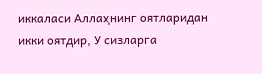иккаласи Аллаҳнинг оятларидан икки оятдир, У сизларга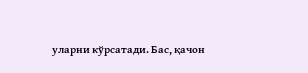уларни кўрсатади. Бас, қачон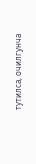тутилса, очилгунча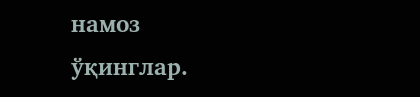намоз ўқинглар.